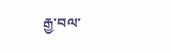རྒྱ་བལ་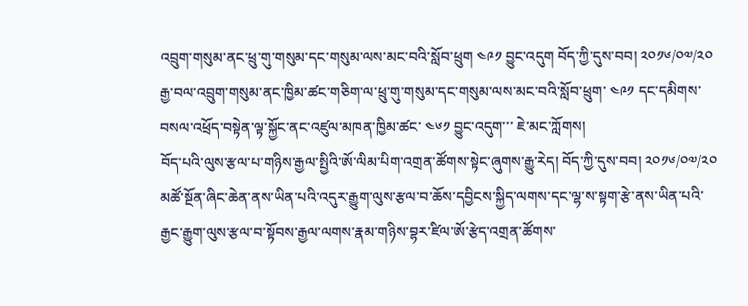འབྲུག་གསུམ་ནང་ཕྲུ་གུ་གསུམ་དང་གསུམ་ལས་མང་བའི་སློབ་ཕྲུག ༤༩༡ བྱུང་འདུག བོད་ཀྱི་དུས་བབ། ༢༠༡༦/༠༧/༢༠ རྒྱ་བལ་འབྲུག་གསུམ་ནང་ཁྱིམ་ཚང་གཅིག་ལ་ཕྲུ་གུ་གསུམ་དང་གསུམ་ལས་མང་བའི་སློབ་ཕྲུག་ ༤༩༡ དང་དམིགས་བསལ་འཕྲོད་བསྟེན་ལྟ་སྐྱོང་ནང་འཛུལ་མཁན་ཁྱིམ་ཚང་ ༤༦༡ བྱུང་འདུག་་་ ཇེ་མང་ཀློགས།
བོད་པའི་ལུས་རྩལ་པ་གཉིས་རྒྱལ་སྤྱིའི་ཨོ་ལིམ་པིག་འགྲན་ཚོགས་སྟེང་ཞུགས་རྒྱུ་རེད། བོད་ཀྱི་དུས་བབ། ༢༠༡༦/༠༧/༢༠ མཚོ་སྔོན་ཞིང་ཆེན་ནས་ཡིན་པའི་འདུར་རྒྱུག་ལུས་རྩལ་བ་ཆོས་དབྱིངས་སྐྱིད་ལགས་དང་ལྷ་ས་སྟག་རྩེ་ནས་ཡིན་པའི་རྒྱང་རྒྱུག་ལུས་རྩལ་བ་སྟོབས་རྒྱལ་ལགས་རྣམ་གཉིས་བྷར་ཛིལ་ཨོ་རྩེད་འགྲན་ཚོགས་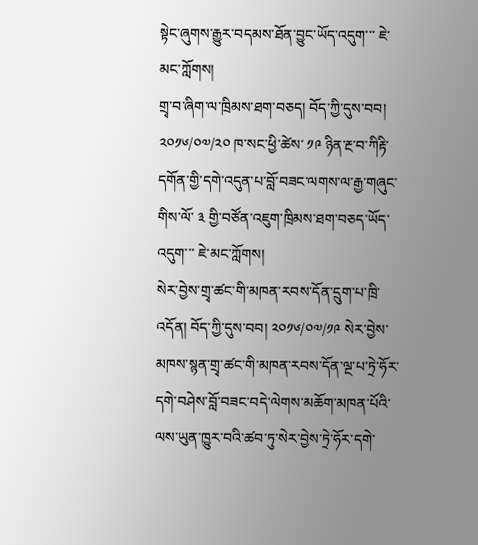སྟེང་ཞུགས་རྒྱུར་བདམས་ཐོན་བྱུང་ཡོད་འདུག་་་ ཇེ་མང་ཀློགས།
གྲྭ་བ་ཞིག་ལ་ཁྲིམས་ཐག་བཅད། བོད་ཀྱི་དུས་བབ། ༢༠༡༦/༠༧/༢༠ ཁ་སང་ཕྱི་ཚེས་ ༡༩ ཉིན་རྔ་བ་ཀིརྟི་དགོན་གྱི་དགེ་འདུན་པ་བློ་བཟང་ལགས་ལ་རྒྱ་གཞུང་གིས་ལོ་ ༣ གྱི་བཙོན་འཇུག་ཁྲིམས་ཐག་བཅད་ཡོད་འདུག་་་ ཇེ་མང་ཀློགས།
སེར་བྱེས་གྲྭ་ཚང་གི་མཁན་རབས་དོན་དྲུག་པ་ཁྲི་འདོན། བོད་ཀྱི་དུས་བབ། ༢༠༡༦/༠༧/༡༩ སེར་བྱེས་མཁས་སྙན་གྲྭ་ཚང་གི་མཁན་རབས་དོན་ལྔ་པ་ཏྲེ་ཧོར་དགེ་བཤེས་བློ་བཟང་བདེ་ལེགས་མཆོག་མཁན་པོའི་ལས་ཡུན་ཁྱུར་བའི་ཚབ་ཏུ་སེར་བྱེས་ཏྲེ་ཧོར་དགེ་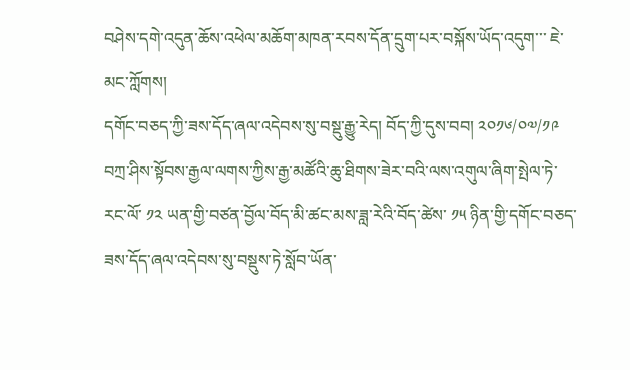བཤེས་དགེ་འདུན་ཆོས་འཕེལ་མཆོག་མཁན་རབས་དོན་དྲུག་པར་བསྐོས་ཡོད་འདུག་་་ ཇེ་མང་ཀློགས།
དགོང་བཅད་ཀྱི་ཟས་དོད་ཞལ་འདེབས་སུ་བསྡུ་རྒྱུ་རེད། བོད་ཀྱི་དུས་བབ། ༢༠༡༦/༠༧/༡༩ བཀྲ་ཤིས་སྟོབས་རྒྱལ་ལགས་ཀྱིས་རྒྱ་མཚོའི་ཆུ་ཐིགས་ཟེར་བའི་ལས་འགུལ་ཞིག་སྤེལ་ཏེ་རང་ལོ་ ༡༢ ཡན་གྱི་བཙན་བྱོལ་བོད་མི་ཚང་མས་ཟླ་རེའི་བོད་ཚེས་ ༡༥ ཉིན་གྱི་དགོང་བཅད་ཟས་དོད་ཞལ་འདེབས་སུ་བསྡུས་ཏེ་སློབ་ཡོན་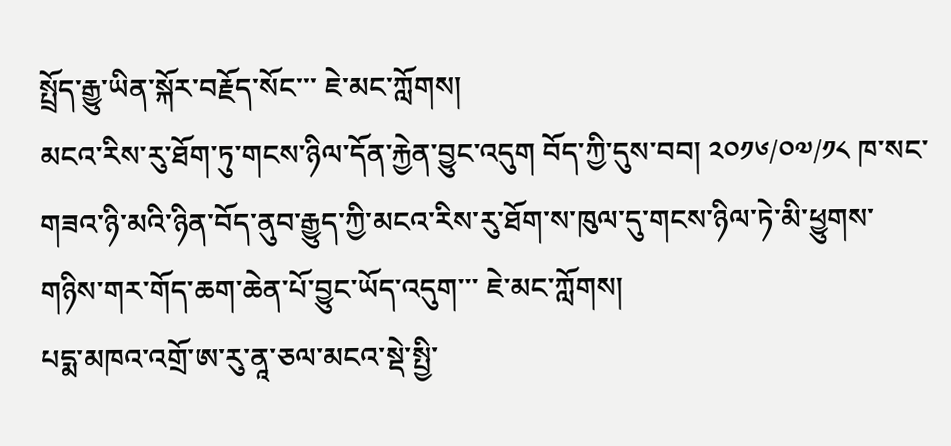སྤྲོད་རྒྱུ་ཡིན་སྐོར་བརྗོད་སོང་་་ ཇེ་མང་ཀློགས།
མངའ་རིས་རུ་ཐོག་ཏུ་གངས་ཉིལ་དོན་རྐྱེན་བྱུང་འདུག བོད་ཀྱི་དུས་བབ། ༢༠༡༦/༠༧/༡༨ ཁ་སང་གཟའ་ཉི་མའི་ཉིན་བོད་ནུབ་རྒྱུད་ཀྱི་མངའ་རིས་རུ་ཐོག་ས་ཁུལ་དུ་གངས་ཉིལ་ཏེ་མི་ཕྱུགས་གཉིས་གར་གོད་ཆག་ཆེན་པོ་བྱུང་ཡོད་འདུག་་་ ཇེ་མང་ཀློགས།
པདྨ་མཁའ་འགྲོ་ཨ་རུ་ནཱ་ཅལ་མངའ་སྡེ་སྤྱི་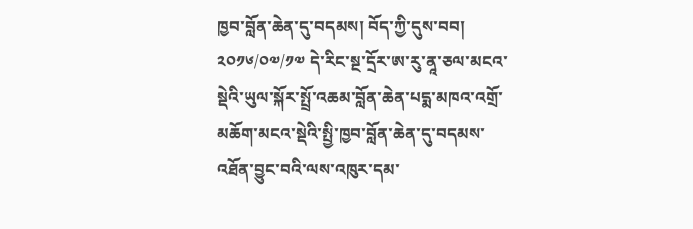ཁྱབ་བློན་ཆེན་དུ་བདམས། བོད་ཀྱི་དུས་བབ། ༢༠༡༦/༠༧/༡༧ དེ་རིང་སྔ་དྲོར་ཨ་རུ་ནཱ་ཅལ་མངའ་སྡེའི་ཡུལ་སྐོར་སྤྲོ་འཆམ་བློན་ཆེན་པདྨ་མཁའ་འགྲོ་མཆོག་མངའ་སྡེའི་སྤྱི་ཁྱབ་བློན་ཆེན་དུ་བདམས་འཐོན་བྱུང་བའི་ལས་འཁུར་དམ་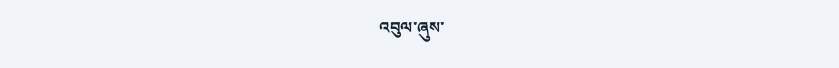འབུལ་ཞུས་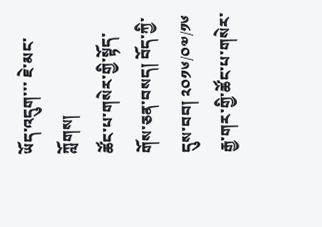ཡོད་འདུག་་་ ཇེ་མང་ཀློགས།
ཚོང་པ་གསེར་གྱི་སྟོད་གོས་ཅན་བསད། བོད་ཀྱི་དུས་བབ། ༢༠༡༦/༠༧/༡༦ རྒྱ་གར་གྱི་ཚོང་པ་གསེར་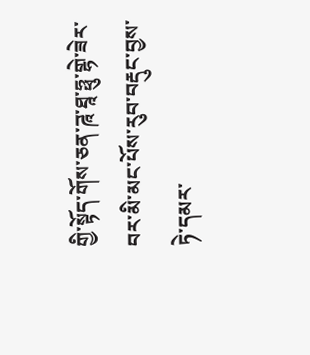གྱི་སྟོད་གོས་ཅན་ཌཱ་ཐཱ་ཧྥུ་གྷེ་ཟེར་བར་མི་མང་པོས་རུབ་བརྡུང་བྱས་ཏེ་དམར་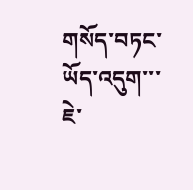གསོད་བཏང་ཡོད་འདུག་་་ ཇེ་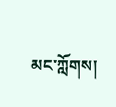མང་ཀློགས།